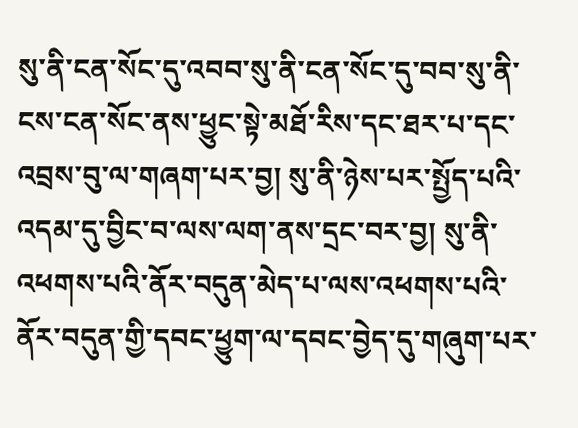སུ་ནི་ངན་སོང་དུ་འབབ་སུ་ནི་ངན་སོང་དུ་བབ་སུ་ནི་ངས་ངན་སོང་ནས་ཕྱུང་སྟེ་མཐོ་རིས་དང་ཐར་པ་དང་འབྲས་བུ་ལ་གཞག་པར་བྱ། སུ་ནི་ཉེས་པར་སྤྱོད་པའི་འདམ་དུ་བྱིང་བ་ལས་ལག་ནས་དྲང་བར་བྱ། སུ་ནི་འཕགས་པའི་ནོར་བདུན་མེད་པ་ལས་འཕགས་པའི་ནོར་བདུན་གྱི་དབང་ཕྱུག་ལ་དབང་བྱེད་དུ་གཞུག་པར་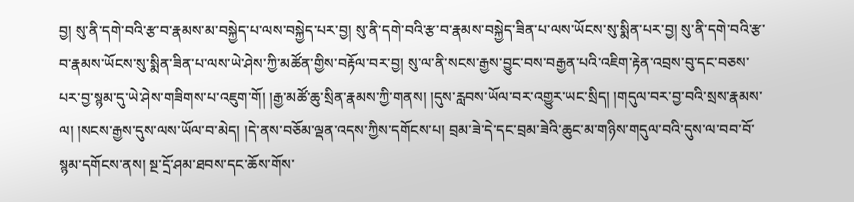བྱ། སུ་ནི་དགེ་བའི་རྩ་བ་རྣམས་མ་བསྐྱེད་པ་ལས་བསྐྱེད་པར་བྱ། སུ་ནི་དགེ་བའི་རྩ་བ་རྣམས་བསྐྱེད་ཟིན་པ་ལས་ཡོངས་སུ་སྨིན་པར་བྱ། སུ་ནི་དགེ་བའི་རྩ་བ་རྣམས་ཡོངས་སུ་སྨིན་ཟིན་པ་ལས་ཡེ་ཤེས་ཀྱི་མཚོན་གྱིས་བརྟོལ་བར་བྱ། སུ་ལ་ནི་སངས་རྒྱས་བྱུང་བས་བརྒྱན་པའི་འཇིག་རྟེན་འབྲས་བུ་དང་བཅས་པར་བྱ་སྙམ་དུ་ཡེ་ཤེས་གཟིགས་པ་འཇུག་གོ། །རྒྱ་མཚོ་ཆུ་སྲིན་རྣམས་ཀྱི་གནས། །དུས་རླབས་ཡོལ་བར་འགྱུར་ཡང་སྲིད། །གདུལ་བར་བྱ་བའི་སྲས་རྣམས་ལ། །སངས་རྒྱས་དུས་ལས་ཡོལ་བ་མེད། །དེ་ནས་བཅོམ་ལྡན་འདས་ཀྱིས་དགོངས་པ། བྲམ་ཟེ་དེ་དང་བྲམ་ཟེའི་ཆུང་མ་གཉིས་གདུལ་བའི་དུས་ལ་བབ་བོ་སྙམ་དགོངས་ནས། སྔ་དྲོ་ཤམ་ཐབས་དང་ཆོས་གོས་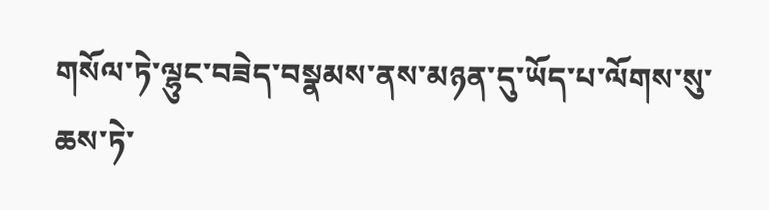གསོལ་ཏེ་ལྷུང་བཟེད་བསྣམས་ནས་མཉན་དུ་ཡོད་པ་ལོགས་སུ་ཆས་ཏེ་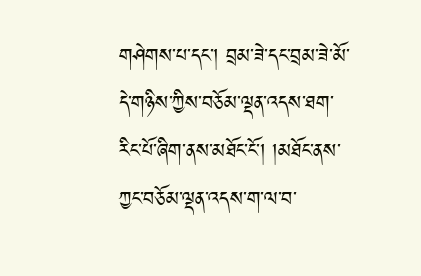གཤེགས་པ་དང་། བྲམ་ཟེ་དང་བྲམ་ཟེ་མོ་དེ་གཉིས་ཀྱིས་བཅོམ་ལྡན་འདས་ཐག་རིང་པོ་ཞིག་ནས་མཐོང་ངོ་། །མཐོང་ནས་ཀྱང་བཅོམ་ལྡན་འདས་ག་ལ་བ་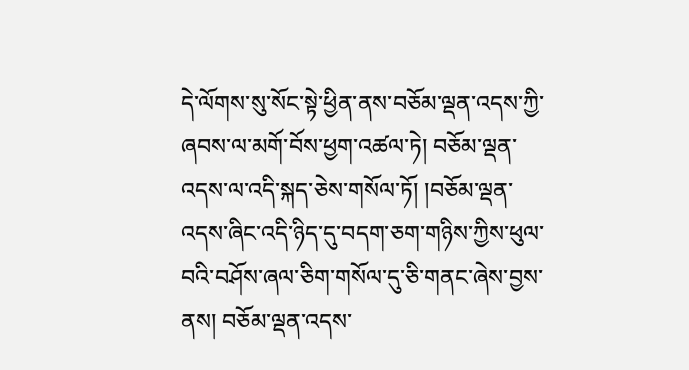དེ་ལོགས་སུ་སོང་སྟེ་ཕྱིན་ནས་བཅོམ་ལྡན་འདས་ཀྱི་ཞབས་ལ་མགོ་བོས་ཕྱག་འཚལ་ཏེ། བཅོམ་ལྡན་འདས་ལ་འདི་སྐད་ཅེས་གསོལ་ཏོ། །བཅོམ་ལྡན་འདས་ཞིང་འདི་ཉིད་དུ་བདག་ཅག་གཉིས་ཀྱིས་ཕུལ་བའི་བཤོས་ཞལ་ཅིག་གསོལ་དུ་ཅི་གནང་ཞེས་བྱས་ནས། བཅོམ་ལྡན་འདས་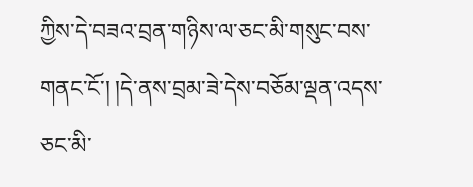ཀྱིས་དེ་བཟའ་བྲན་གཉིས་ལ་ཅང་མི་གསུང་བས་གནང་ངོ་། །དེ་ནས་བྲམ་ཟེ་དེས་བཅོམ་ལྡན་འདས་ཅང་མི་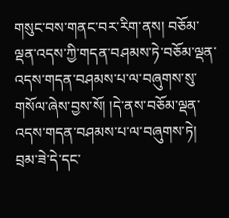གསུང་བས་གནང་བར་རིག་ནས། བཅོམ་ལྡན་འདས་ཀྱི་གདན་བཤམས་ཏེ་བཅོམ་ལྡན་འདས་གདན་བཤམས་པ་ལ་བཞུགས་སུ་གསོལ་ཞེས་བྱས་སོ། །དེ་ནས་བཅོམ་ལྡན་འདས་གདན་བཤམས་པ་ལ་བཞུགས་ཏེ། བྲམ་ཟེ་དེ་དང་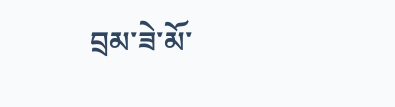བྲམ་ཟེ་མོ་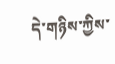དེ་གཉིས་ཀྱིས་